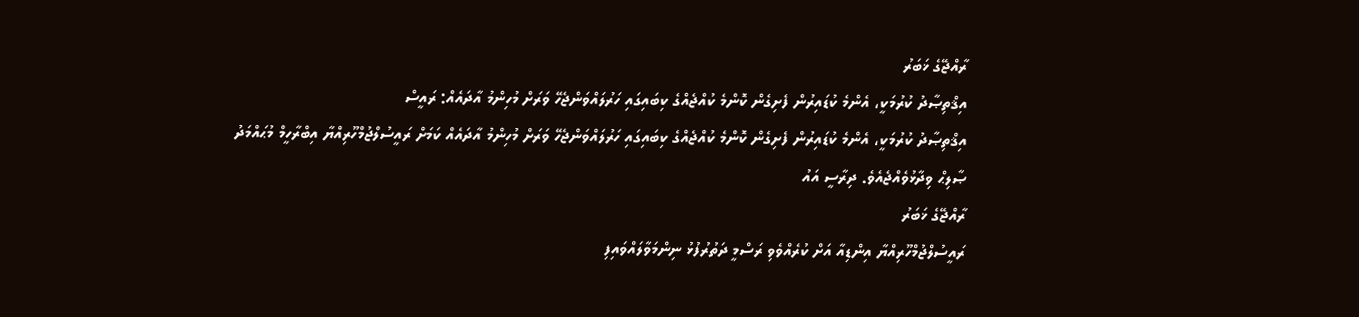ރާއްޖޭގެ ޚަބަރު
އިޤްތިޞާދު ކުރުމަކީ، އެންމެ ކުޑައިރުން ފެށިގެން ކޮންމެ ކުއްޖެއްގެ ކިބައިގައި ހަރުލައްވަންޖެހޭ ވަރަށް މުހިންމު އާދައެއް: ރައީސް
އިޤްތިޞާދު ކުރުމަކީ، އެންމެ ކުޑައިރުން ފެށިގެން ކޮންމެ ކުއްޖެއްގެ ކިބައިގައި ހަރުލައްވަންޖެހޭ ވަރަށް މުހިންމު އާދައެއް ކަމަށް ރައީސުލްޖުމްހޫރިއްޔާ އިބްރާހީމް މުޙައްމަދު ޞާލިޙް ވިދާޅުވެއްޖެއެވެ. ދިރާސީ އައު
ރާއްޖޭގެ ޚަބަރު
ރައީސުލްޖުމްހޫރިއްޔާ އިންޑިއާ އަށް ކުރެއްވެވި ރަސްމީ ދަތުރުފުޅު ނިންމަވާލައްވައިފި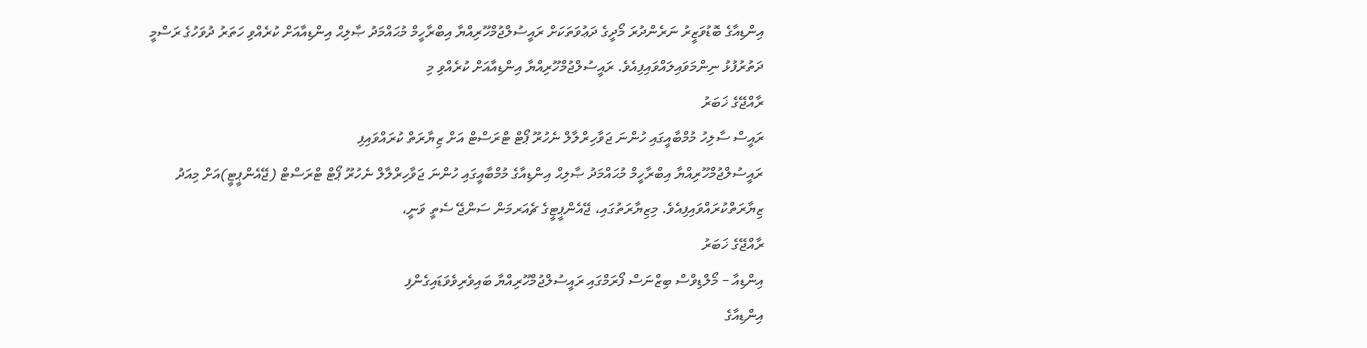އިންޑިއާގެ ބޮޑުވަޒީރު ނަރެންދުރަ މޯދީގެ ދަޢުވަތަކަށް ރައީސުލްޖުމްހޫރިއްޔާ އިބްރާހީމް މުޙައްމަދު ޞާލިޙް އިންޑިއާއަށް ކުރެއްވި ހަތަރު ދުވަހުގެ ރަސްމީ ދަތުރުފުޅު ނިންމަވައިލައްވައިފިއެވެ. ރައީސުލްޖުމްހޫރިއްޔާ އިންޑިއާއަށް ކުރެއްވި މި
ރާއްޖޭގެ ޚަބަރު
ރައީސް ސާލިހު މުމްބާއީގައި ހުންނަ ޖަވާހިރްލާލް ނެހުރޫ ޕޯޓް ޓްރަސްޓް އަށް ޒިޔާރަތް ކުރައްވައިފި
ރައީސުލްޖުމްހޫރިއްޔާ އިބްރާހީމް މުޙައްމަދު ޞާލިޙް އިންޑިއާގެ މުމްބާއީގައި ހުންނަ ޖަވާހިރްލާލް ނެހުރޫ ޕޯޓް ޓްރަސްޓް (ޖޭއެންޕީޓީ)އަށް މިއަދު ޒިޔާރަތްކުރައްވައިފިއެވެ. މިޒިޔާރަތުގައި، ޖޭއެންޕީޓީގެ ޗެއަރމަން ސަންޖޭ ސެތީ ވަނީ،
ރާއްޖޭގެ ޚަބަރު
އިންޑިއާ – މޯލްޑިވްސް ބިޒްނަސް ފޯރަމްގައި ރައީސުލްޖުމްހޫރިއްޔާ ބައިވެރިވެވަޑައިގެންފި
އިންޑިއާގެ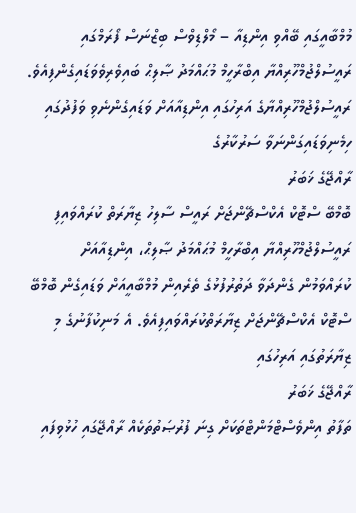މުމްބާއީގައި ބޭއްވި އިންޑިއާ – މޯލްޑިވްސް ބިޒްނަސް ފޯރަމްގައި ރައީސުލްޖުމްހޫރިއްޔާ އިބްރާހީމް މުޙައްމަދު ޞާލިޙް ބައިވެރިވެވަޑައިގެންފިއެވެ. ރައީސުލްޖުމްހޫރިއްޔާގެ އަރިހުގައި އިންޑިއާއަށް ވަޑައިގެންނެވި ވަފުދުގައި ހިމެނިވަޑައިގަންނަވާ ސަރުކާރުގެ
ރާއްޖޭގެ ޚަބަރު
ބޮމްބޭ ސްޓޮކް އެކްސްޗޭންޖަށް ރައީސް ސާލިހު ޒިޔާރަތް ކުރައްވައިފި
ރައީސުލްޖުމްހޫރިއްޔާ އިބްރާހީމް މުޙައްމަދު ޞާލިޙް، އިންޑިއާއަށް ކުރައްވަމުން ގެންދަވާ ދަތުރުފުޅުގެ ތެރެއިން މުމްބާއީއަށް ވަޑައިގެން ބޮމްބޭ ސްޓޮކް އެކްސްޗޭންޖަށް ޒިޔާރަތްކުރައްވައިފިއެވެ. އެ މަނިކުފާނުގެ މި ޒިޔާރަތުގައި އަރިހުގައި
ރާއްޖޭގެ ޚަބަރު
ތަފާތު އިންވެސްޓްމަންޓްތަކަށް ގިނަ ފުރުޞަތުތަކެއް ރާއްޖޭގައި ހުޅުވިފައި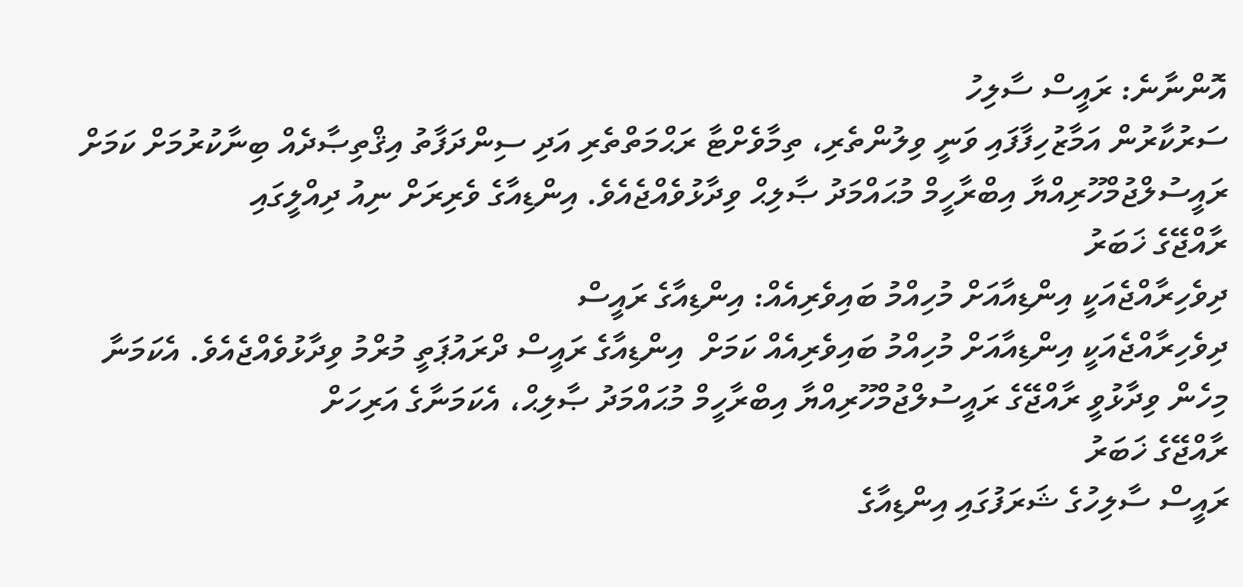އޮންނާނެ: ރައީސް ސާލިހު
ސަރުކާރުން އަމާޒުހިފާފައި ވަނީ ވިލުންތެރި، ތިމާވެށްޓާ ރަޙްމަތްތެރި އަދި ސިންދަފާތު އިޤްތިޞާދެއް ބިނާކުރުމަށް ކަމަށް ރައީސުލްޖުމްހޫރިއްޔާ އިބްރާހީމް މުޙައްމަދު ޞާލިޙް ވިދާޅުވެއްޖެއެވެ. އިންޑިއާގެ ވެރިރަށް ނިއު ދިއްލީގައި
ރާއްޖޭގެ ޚަބަރު
ދިވެހިރާއްޖެއަކީ އިންޑިއާއަށް މުހިއްމު ބައިވެރިއެއް: އިންޑިއާގެ ރައީސް
ދިވެހިރާއްޖެއަކީ އިންޑިއާއަށް މުހިއްމު ބައިވެރިއެއް ކަމަށް  އިންޑިއާގެ ރައީސް ދްރައުޕަތީ މުރްމު ވިދާޅުވެއްޖެއެވެ. އެކަމަނާ މިހެން ވިދާޅުވީ ރާއްޖޭގެ ރައީސުލްޖުމްހޫރިއްޔާ އިބްރާހީމް މުޙައްމަދު ޞާލިޙް، އެކަމަނާގެ އަރިހަށް
ރާއްޖޭގެ ޚަބަރު
ރައީސް ސާލިހުގެ ޝަރަފުގައި އިންޑިއާގެ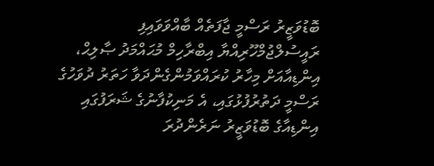ބޮޑުވަޒީރު ރަސްމީ ޖާފަތެއް ބާއްވަވައިފި
ރައީސުލްޖުމްހޫރިއްޔާ އިބްރާހިމް މުޙައްމަދު ޞާލިޙް، އިންޑިއާއަށް މިހާރު ކުރައްވަމުންގެންދަވާ ހަތަރު ދުވަހުގެ ރަސްމީ ދަތުރުފުޅުގައި، އެ މަނިކުފާނުގެ ޝަރަފުގައި އިންޑިއާގެ ބޮޑުވަޒީރު ނަރެންދުރަ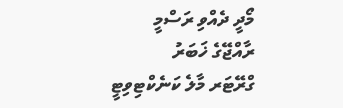މޯދީ ދެއްވި ރަސްމީ
ރާއްޖޭގެ ޚަބަރު
ގްރޭޓަރ މާލެ ކަނެކްޓިވިޓީ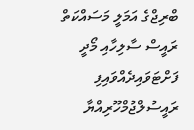ބްރިޖްގެ އަމަލީ މަސައްކަތް ރައީސް ސާލިހާއި މޯދީ ފަށްޓަވައިދެއްވައިފި
ރައީސުލްޖުމްހޫރިއްޔާ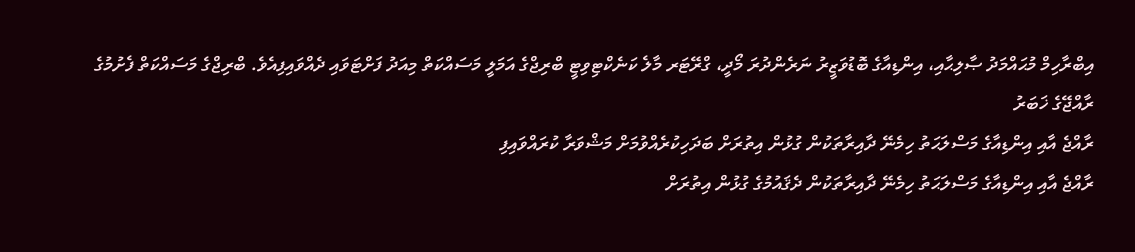އިބްރާހިމް މުޙައްމަދު ޞާލިޙާއި، އިންޑިއާގެ ބޮޑުވަޒީރު ނަރެންދުރަ މޯދީ، ގްރޭޓަރ މާލެ ކަނެކްޓިވިޓީ ބްރިޖްގެ އަމަލީ މަސައްކަތް މިއަދު ފަށްޓަވައި ދެއްވައިފިއެވެ. ބްރިޖްގެ މަސައްކަތް ފެށުމުގެ
ރާއްޖޭގެ ޚަބަރު
ރާއްޖެ އާއި އިންޑިއާގެ މަސްލަޙަތު ހިމެނޭ ދާއިރާތަކުން ގުޅުން އިތުރަށް ބަދަހިކުރެއްވުމަށް މަޝްވަރާ ކުރައްވައިފި
ރާއްޖެ އާއި އިންޑިއާގެ މަސްލަޙަތު ހިމެނޭ ދާއިރާތަކުން ދެޤައުމުގެ ގުޅުން އިތުރަށް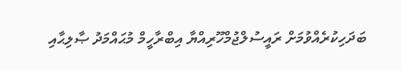ބަދަހިކުރެއްވުމަށް ރައީސުލްޖުމްހޫރިއްޔާ އިބްރާހީމް މުޙައްމަދު ޞާލިޙާއި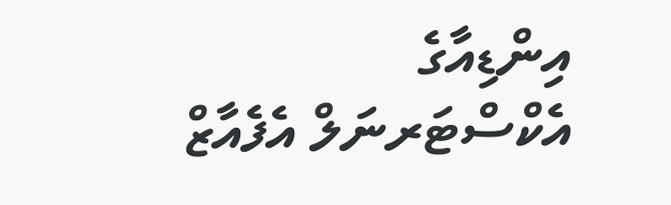އިންޑިއާގެ އެކްސްޓަރނަލް އެފެއާޒް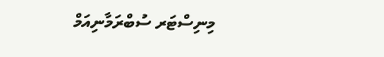މިނިސްޓަރ ސުބްރަމާނިއަމް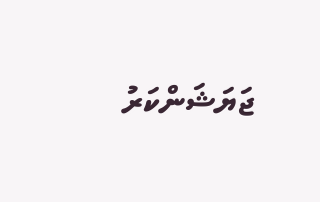ޖަޔަޝަންކަރު